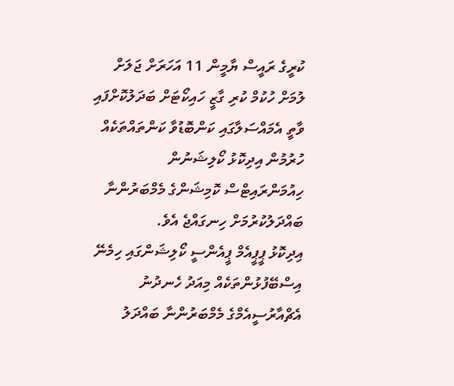ކުރީގެ ރައީސް ޔާމީން 11 އަހަރަށް ޖަލަށް ލުމަށް ހުކުމް ކުރި ގާޒީ ހައިކޯޓަށް ބަދަލުކޮށްފައި ވާތީ އެމައްސަލާގައި ކަންބޮޑުވާ ކަންތައްތަކެއް ހުރުމުން އިދިކޮޅު ކޯލިޝަނުން ހިއުމަންރައިޓްސް ކޮމިޝަންގެ މެމްބަރުންނާ ބައްދަލުކުރުމަށް ހިނގައްޖެ އެވެ.
އިދިކޮޅު ޕީޕީއެމް ޕީއެންސީ ކޯލިޝަންގައި ހިމެނޭ އިސްބޭފުޅުންތަކެއް މިއަދު ހެނދުނު އެޗްއާރުސީއެމްގެ މެމްބަރުންނާ ބައްދަލު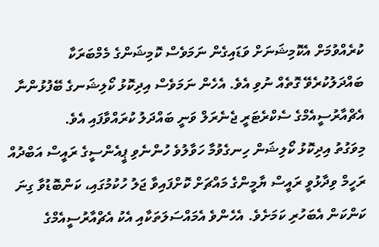ކުރެއްވުމަށް އެކޮމިޝަނަށް ވަޑައިގެން ނަމަވެސް ކޮމިޝަންގެ މެމްބަރަކާ ބައްދަލުކުރެވޭ ގޮތެއް ނުވި އެވެ. އެހެން ނަމަވެސް އިދިކޮޅު ކޯލިޝަނގެ ބޭފުޅުންނާ އެޗްއާރުސީއެމްގެ ސެކްރެޓަރީ ޖެނެރަލް ވަނީ ބައްދަލު ކުރައްވާފައި އެވެ.
މިވަގުތު އިދިކޮޅު ކޯލިޝަން ހިނގެވުމާ ހަވާލުވެ ހުންނެވި ޕީއެންސީގެ ރައީސް އަބްދުއް ރަހީމް ވިދާޅުވީ ރައީސް ޔާމީންގެ މައްޗަށް ކޮށްފައިވާ ޖަލު ހުކުމުގައި، ކަންބޮޑުވާ ގިނަ ކަންކަން އެބަހުރި ކަމަށެވެ. އެހެންވެ އެމައްސަލަތަކާއި އެކު އެޗްއާރުސީއެމްގެ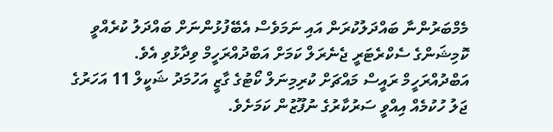މެމްބަރުންނާ ބައްދަލުކުރަން އައި ނަމަވެސް އެބޭފުޅުންނަށް ބައްދަލު ކުރެއްވީ ކޮމިޝަންގެ ސެކްރެޓަރީ ޖެނެރަލް ކަމަށް އަބްދުއްރަހީމް ވިދާޅުވި އެވެ.
އަބްދުއްރަހީމް ރައީސް މައްޗަށް ކުރިމިނަލް ކޯޓުގެ ގާޒީ އަހުމަދު ޝަކީލް 11 އަހަރުގެ ޖަލު ހުކުމެއް އިއްވީ ސަރުކާރުގެ ނުފޫޒުން ކަމަށެވެ.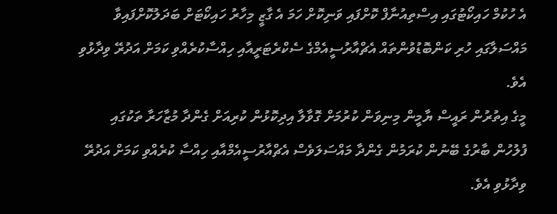އެ ހުކުމް ހައިކޯޓުގައި އިސްތިއުނާފް ކޮށްފައި ވަނިކޮށް ހަމަ އެ ގާޒީ މިހާރު ހައިކޯޓަށް ބަދަލުކޮށްފައިވާ މައްސަލާގައި ހުރި ކަންބޮޑުވުންތައް އެޗްއާރުސީއެމްގެ ސެކްރެޓަރީއާއި ހިއްސާކުރެއްވި ކަމަށް އަދުރޭ ވިދާޅުވި އެވެ.
މީގެ އިތުރުން ރައީސް ޔާމީން މިނިވަން ކުރުމަށް ގޮވާލާ އިދިކޮޅުން ކުރިއަށް ގެންދާ މުޒާހަރާ ތަކުގައި ފުލުހުން ބާރުގެ ބޭނުން ކުރަމުން ގެންދާ މައްސަލަވެސް އެޗްއާރުސީއެމްއާއި ހިއްސާ ކުރެއްވި ކަމަށް އަދުރޭ ވިދާޅުވި އެވެ.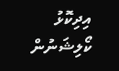އިދިކޮޅު ކޯލިޝަނުން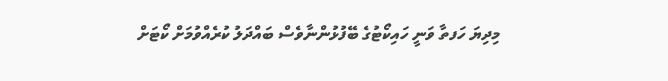މިދިޔަ ހަފތާ ވަނީ ހައިކޯޓުގެ ބޭފުޅުންނާވެސް ބައްދަލު ކުރެއްވުމަށް ކޯޓަށް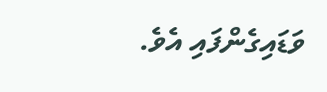ވަޑައިގެންފައި އެވެ.